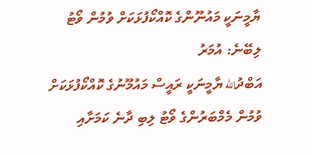ޔާމީނަކީ މައުނޫންގެ ކޮއްކޯފުޅަކަށް ވުމުން ވޯޓު ލިބޭނެ: އުމަރު
އަބްދުالله ޔާމީނަކީ ރައީސް މައުމޫނުގެ ކޮއްކޯފުޅަކަށް ވުމުން މެމްބަރުންގެ ވޯޓު ލިބި ދާނެ ކަމަށާއި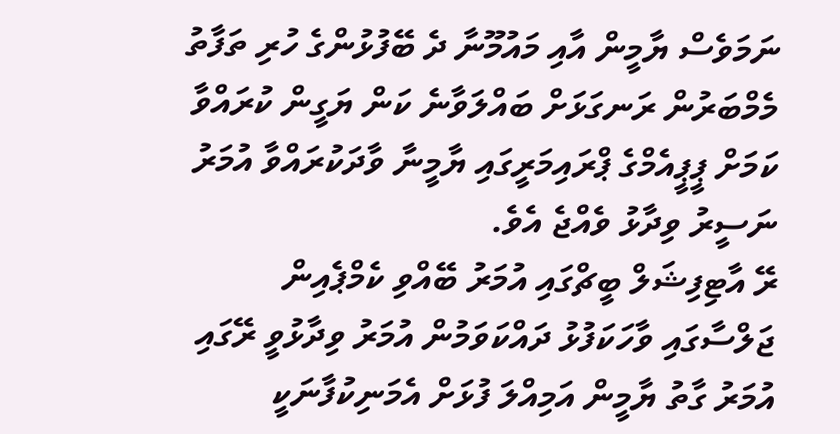ނަމަވެސް ޔާމީން އާއި މައުމޫނާ ދެ ބޭފުޅުންގެ ހުރި ތަފާތު މެމްބަރުން ރަނގަޅަށް ބައްލަވާނެ ކަން ޔަގީން ކުރައްވާ ކަމަށް ޕީޕީއެމްގެ ޕްރައިމަރީގައި ޔާމީނާ ވާދަކުރައްވާ އުމަރު ނަސީރު ވިދާޅު ވެއްޖެ އެވެ.
ރޭ އާޓިފިޝަލް ބީޗްގައި އުމަރު ބޭއްވި ކެމްޕެއިން ޖަލްސާގައި ވާހަކަފުޅު ދައްކަވަމުން އުމަރު ވިދާޅުވީ ރޭގައި އުމަރު ގާތު ޔާމީން އަމިއްލަ ފުޅަށް އެމަނިކުފާނަކީ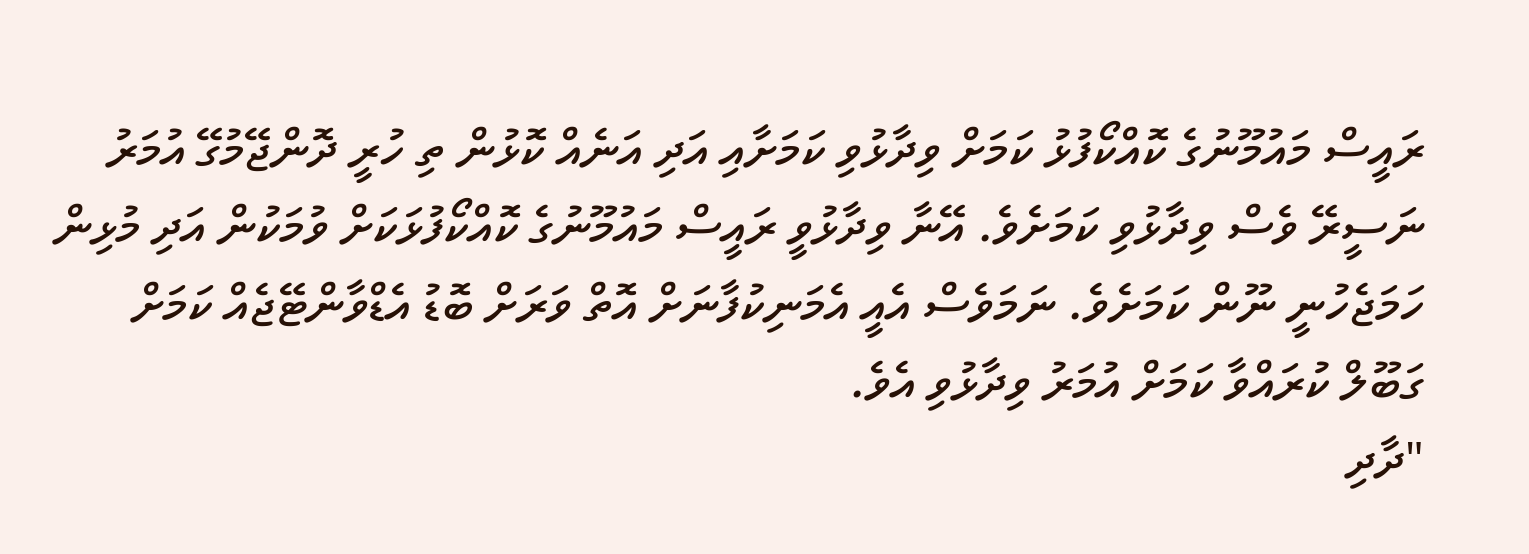ރައީސް މައުމޫނުގެ ކޮއްކޯފުޅު ކަމަށް ވިދާޅުވި ކަމަށާއި އަދި އަނެއް ކޮޅުން ތި ހުރީ ދޮންޖޭމުގޭ އުމަރު ނަސީރޭ ވެސް ވިދާޅުވި ކަމަށެވެ. އޭނާ ވިދާޅުވީ ރައީސް މައުމޫނުގެ ކޮއްކޯފުޅަކަށް ވުމަކުން އަދި މުޅިން ހަމަޖެހުނީ ނޫން ކަމަށެވެ. ނަމަވެސް އެއީ އެމަނިކުފާނަށް އޮތް ވަރަށް ބޮޑު އެޑްވާންޓޭޖެއް ކަމަށް ގަބޫލް ކުރައްވާ ކަމަށް އުމަރު ވިދާޅުވި އެވެ.
"ދާދި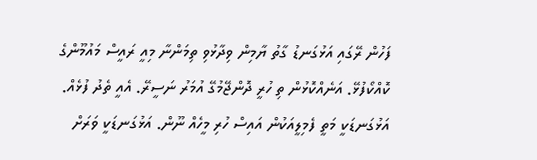ފަހުން ރޭގައި އަޅުގަނޑު ގާތު ޔާމިން ވިދާޅުވި ތިމަންނާ މިއީ ރައީސް މައުމޫންގެ ކޮއްކޯފުޅޭ. އަނެއްކޮޅުން ތި ހުރީ ދޮންޖޭމުގޭ އުމަރު ނަސީރޭ. އެއީ ތެދު ފުޅެއް. އަޅުގަނޑަކީ މަތީ ފެމިލީއަކުން އައިސް ހުރި މީހެއް ނޫން. އަޅުގަނޑަކީ ވަރަށް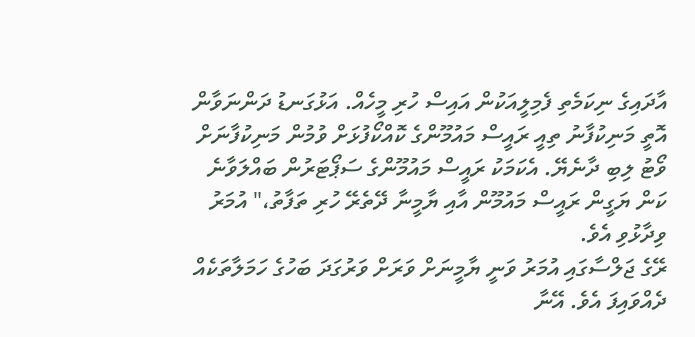އާދައިގެ ނިކަމެތި ފެމިލީއަކުން އައިސް ހުރި މީހެއް. އަޅުގަނޑު ދަންނަވާން އޮތީ މަނިކުފާނު ތިއީ ރައީސް މައުމޫންގެ ކޮއްކޯފުޅަށް ވުމުން މަނިކުފާނަށް ވޯޓު ލިބި ދާނެޔޭ. އެކަމަކު ރައީސް މައުމޫންގެ ސަޕޯޓަރުން ބައްލަވާނެ ކަން ޔަގީން ރައީސް މައުމޫން އާއި ޔާމީނާ ދޭތެރޭ ހުރި ތަފާތު،" އުމަރު ވިދާޅުވި އެވެ.
ރޭގެ ޖަލްސާގައި އުމަރު ވަނީ ޔާމީނަށް ވަރަށް ވަރުގަދަ ބަހުގެ ހަމަލާތަކެއް ދެއްވައިފަ އެވެ. އޭނާ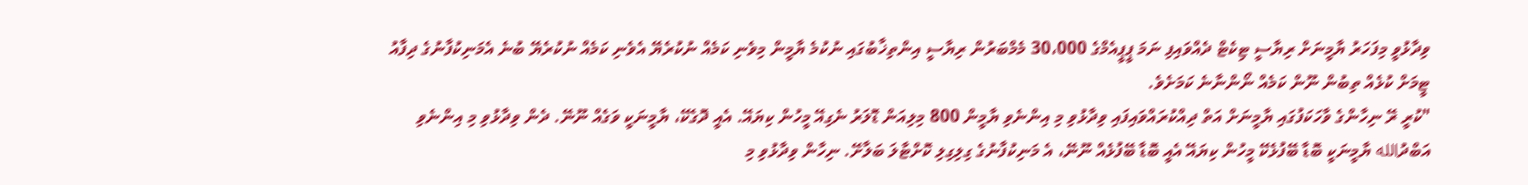ވިދާޅުވީ މިފަހަރު ޔާމީނަށް ރިޔާސީ ޓިކެޓް ދެއްވައިފި ނަމަ ޕީޕީއެމްގެ 30،000 މެމްބަރުން ރިޔާސީ އިންތިޚާބުގައި ނުކުމެ ޔާމީން މިވެނި ކަމެއް ނުކުރެޔޭ އެވެނި ކަމެއް ނުކުރެޔޭ ބުނެ އެމަނިކުފާނުގެ ދިފާއު ޓީމަށް ކުޅެއް ތިބުން ނޫން ކަމެއް ނޯންނާނެ ކަމަށެވެ.
"ކުރީ ރޭ ނިހާންގެ ވާހަކަފުގައި ޔާމީނަށް އަތް ދިއްކުރައްވައިފައި ވިދާޅުވި މި އިންނެވި ޔާމީން 800 މިލިއަން ޑޮލަރު ނެގިއޭ މީހުން ކިޔައޭ. އެއީ ދޮގެކޭ، ޔާމީނަކީ ވަގެއް ނޫނޭ. ދެން ވިދާޅުވި މި އިންނެވި އަބްދުالله ޔާމީނަކީ ބޮޑާ ބޭފުޅެކޭ މީހުން ކިޔައޭ އެއީ ބޮޑާ ބޭފުޅެއް ނޫނޭ، އެ މަނިކުފާނުގެ ގިލިގިލި ކޮށްޓާލަ ބަލާށޭ. ނިހާން ވިދާޅުވި މި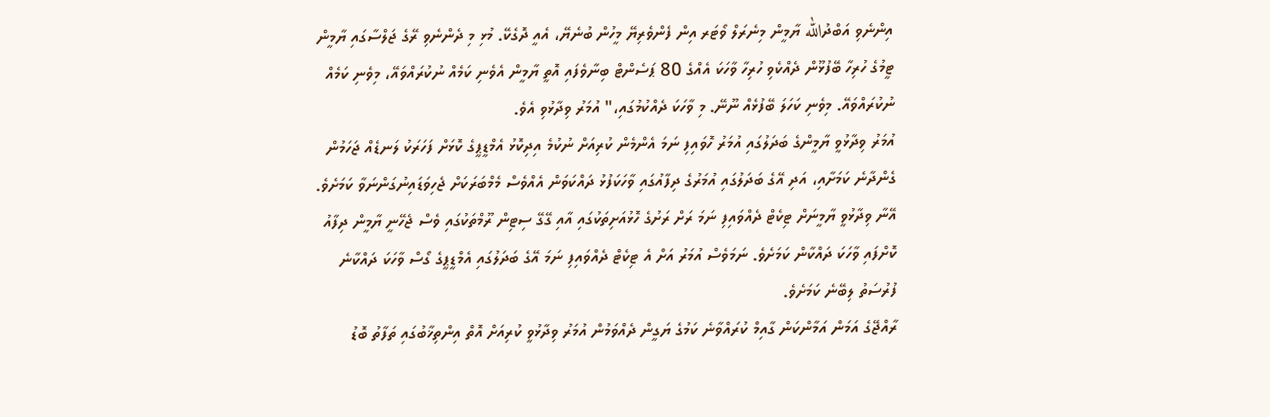އިންނެވި އަބްދުالله ޔާމީން މިނެރަލް ވޯޓަރ އިން ފެންވެރިޔޭ މީހުން ބުނެޔޭ، އެއީ ދޮގެކޭ. މުޅި މި ދެންނެވި ރޭގެ ޖަލްސާގައި ޔާމީން ޓީމުގެ ހުރިހާ ބޭފުޅޫން ދެއްކެވި ހުރިހާ ވާހަކަ އެއްގެ 80 ޕަސެންޓް ބިނާވެފައި އޮތީ ޔާމީން އެވެނި ކަމެއް ނުކުރައްވައޭ، މިވެނި ކަމެއް ނުކުރައްވައޭ. މިވެނި ކަހަލަ ބޭފުޅެއް ނޫނޭ. މި ވާހަކަ ދެއްކުމުގައި،" އުމަރު ވިދާޅުވި އެވެ.
އުމަރު ވިދާޅުވީ ޔާމީންގެ ބަދަލުގައި އުމަރު ހޮވައިފި ނަމަ އެންމެން ކުރިއަށް ނުކުމެ އިދިކޮޅު އެމްޑީޕީގެ ކޮޅަށް ފަހަރަކު ލަނޑެއް ޖަހަމުން ގެންދާނެ ކަމަށާއި، އަދި އޭގެ ބަދަލުގައި އުމަރުގެ ދިފާއުގައި ވާހަކަފުޅު ދައްކަވަން އެއްވެސް މެމްބަރަކަށް ޖެހިވަޑައިނުގަންނަވާ ކަމަށެވެ. އޭނާ ވިދާޅުވީ ޔާމީނަށް ޓިކެޓް ދެއްވައިފި ނަމަ ރަށް ރަށުގެ ހޮޅުއަށިތަކުގައި އާއި ގޭގޭ ސިޓިން ރޫމްތަކުގައި ވެސް ޖެހޭނީ ޔާމީން ދިފާއު ކޮށްފައި ވާހަކަ ދައްކާން ކަމަށެވެ. ނަމަވެސް އުމަރު އަށް އެ ޓިކެޓް ދެއްވައިފި ނަމަ އޭގެ ބަދަލުގައި އެމްޑީޕީގެ ގޯސް ވާހަކަ ދައްކާނެ ފުރުސަތު ލިބޭނެ ކަމަށެވެ.
ރާއްޖޭގެ އަމަން އަމާންކަން ގާއިމް ކުރައްވާނެ ކަމުގެ ޔަގީން ދެއްވަމުން އުމަރު ވިދާޅުވީ ކުރިއަށް އޮތް އިންތިޚާބުގައި ތަފާތު ބޮޑު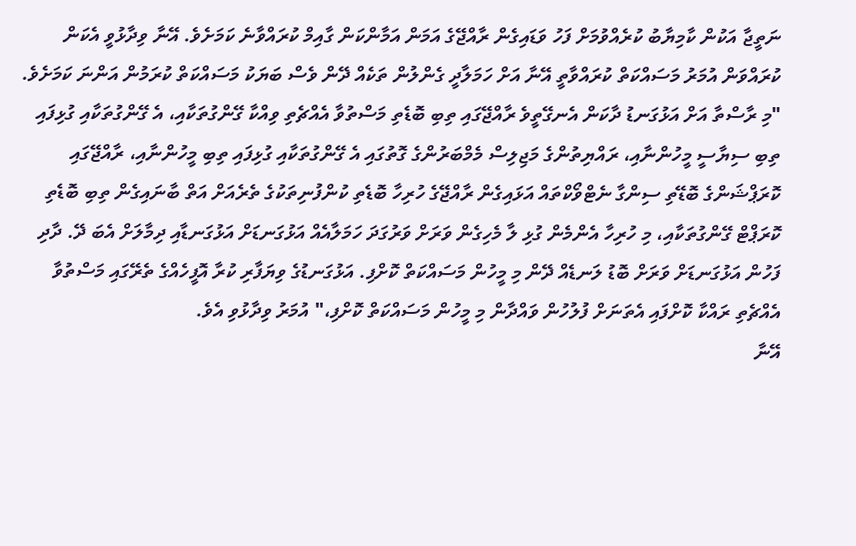ނަތީޖާ އަކުން ކާމިޔާބު ކުރެއްވުމަށް ފަހު ވަޑައިގެން ރާއްޖޭގެ އަމަން އަމާންކަން ގާއިމް ކުރައްވާނެ ކަމަށެވެ. އޭނާ ވިދާޅުވީ އެކަން ކުރައްވަން އުމަރު މަސައްކަތް ކުރައްވާތީ އޭނާ އަށް ހަމަލާދީ ގެންލުން ތަކެއް ދޭން ވެސް ބަޔަކު މަސައްކަތް ކުރަމުން އަންނަ ކަމަށެވެ.
"މި ރާސްތާ އަށް އަޅުގަނޑު ދާކަން އެނގޭތީވެ ރާއްޖޭގައި ތިބި ބޮޑެތި މަސްތުވާ އެއްޗެތި ވިއްކާ ގޭންގުތަކާއި، އެ ގޭންގުތަކާއި ގުޅިފައި ތިބި ސިޔާސީ މީހުންނާއި، ރައްޔިތުންގެ މަޖިލިސް މެމްބަރުންގެ ގޮތުގައި އެ ގޭންގުތަކާއި ގުޅިފައި ތިބި މީހުންނާއި، ރާއްޖޭގައި ކޮރަޕްޝަންގެ ބޮޑޭތި ސިންގާ ނެޓްވޯކްތައް އަޅައިގެން ރާއްޖޭގެ ހުރިހާ ބޮޑެތި ކުންފުނިތަކުގެ ތެރެއަށް އަތް ބާނައިގެން ތިބި ބޮޑެތި ކޮރަޕްޓް ގޭންގުތަކާއި، މި ހުރިހާ އެންމެން ގުޅި ލާ މެހިގެން ވަރަށް ވަރުގަދަ ހަމަލާއެއް އަޅުގަނޑަށް އަޅުގަނޑާއި ދިމާލަށް އެބަ ދޭ. ދާދި ފަހުން އަޅުގަނޑަށް ވަރަށް ބޮޑު ލަނޑެއް ދޭން މި މީހުން މަސައްކަތް ކޮށްފި. އަޅުގަނޑުގެ ވިޔަފާރި ކުރާ އޮފީހެއްގެ ތެރޭގައި މަސްތުވާ އެއްޗެތި ރައްކާ ކޮށްފައި އެތަނަށް ފުލުހުން ވައްދާން މި މީހުން މަސައްކަތް ކޮށްފި،" އުމަރު ވިދާޅުވި އެވެ.
އޭނާ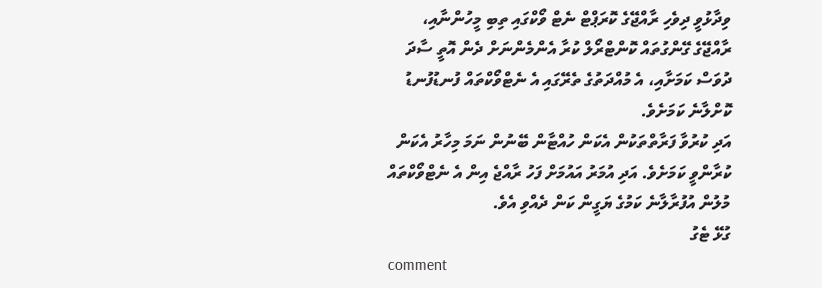ވިދާޅުވީ ދިވެހި ރާއްޖޭގެ ކޮރަޕްޓް ނެޓް ވޯކްގައި ތިބި މީހުންނާއި، ރާއްޖޭގެ ގޭންގުތައް ކޮންޓްރޯލް ކުރާ އެންމެންނަށް ދެން އޮތީ ސާދަ ދުވަސް ކަމަށާއި، އެ މުއްދަތުގެ ތެރޭގައި އެ ނެޓްވޯކްތައް ފުނޑުފުނޑު ކޮށްލާނެ ކަމަށެވެ.
އަދި ކުރުވާ ފަރާތްތަކުން އެކަން ހުއްޓާން ބޭނުން ނަމަ މިހާރު އެކަން ކުރާންވީ ކަމަށެވެ. އަދި އުމަރު އައުމަށް ފަހު ރާއްޖެ އިން އެ ނެޓްވޯކްތައް މުލުން އުފުރާލާނެ ކަމުގެ ޔަގީން ކަން ދެއްވި އެވެ.
ގުޅޭ ޓެގު
comment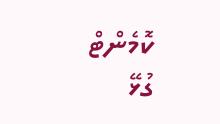ކޮމެންޓް
ގުޅޭ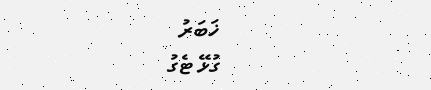ޚަބަރު
ގުޅޭ ޓެގު